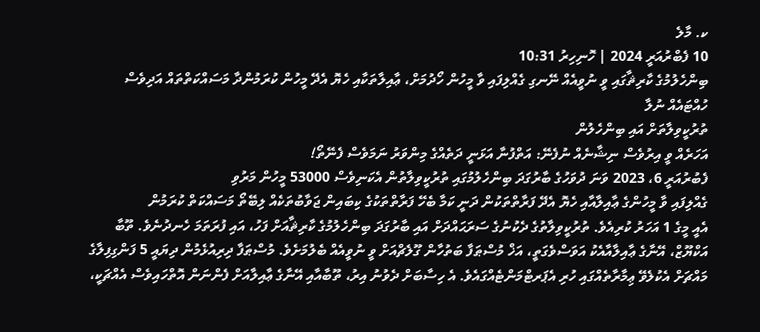ކ. މާލެ
10 ފެބްރުއަރީ 2024 | ހޮނިހިރު 10:31
ބިންހެލުމުގެ ކާރިޘާގައި ވީ ނުވީއެއް ނޭނގި ގެއްލިފައި ވާ މީހުން ހޯދުމަށް، ޢާއިލާތަކާއި ހެޔޮ އެދޭ މީހުން ކުރަމުންދާ މަސައްކަތްތައް އަދިވެސް ހުއްޓައެއް ނުލާ
ތުރުކީވިލާތަށް އައި ބިންހެލުން
އަހަރެއް ވީ އިރުވެސް ނިޝާނެއް ނުފެނޭ: އަތްފުނާ އަޅަނީ ދަތެއްގެ މިންވަރު ނަމަވެސް ފެނޭތޯ!
ފެބުރުއަރީ 6، 2023 ވަނަ ދުވަހުގެ ބާރުގަދަ ބިންހެލުމުގައި ތުރުކީވިލާތުން އެކަނިވެސް 53000 މީހުން މަރުވި
ގެއްލިފައި ވާ މީހުންގެ ޢާއިލާއާއި ހެޔޮ އެދޭ ފަރާތްތަކުން ދަނީ ކަމާ ބެހޭ ފަރާތްތަކުގެ ކިބައިން ޖަވާބުތަކެއް ލިބޭތޯ މަސައްކަތް ކުރަމުން
އެއީ މީގެ 1 އަހަރު ކުރިއެވެ. ތުރުކީވިލާތުގެ ދެކުނުގެ ސަރަޙައްދަށް އައި ބާރުގަދަ ބިންހެލުމުގެ ކާރިޘާއަށް ފަހު، އައި ފުރަތަމަ ހެނދުނެވެ. ތޫބާ އަކްޔޫޒް، އޭނާގެ ޢާއިލާއާއެކު އަވަސްވެގަތީ، އަޚް މުސްޠަފާ ބަތުހާން ގޫލެޗްއަށް ވީ ނުވީއެއް ބެލުމަށެވެ. މުސްޠަފާ ދިރިއުޅެމުން ދިޔައީ 5 ފަންގިފިލާގެ މައްޗަށް އެކުލެވޭ ޢިމާރާތެއްގައި ހުރި އެޕަރޓްމަންޓެއްގައެވެ. އެ ހިސާބަށް ދެވުނު އިރު، ތޫބާއާއި އޭނާގެ ޢާއިލާއަށް ފެންނަން އޮތްހައިވެސް އެއްޗަކީ،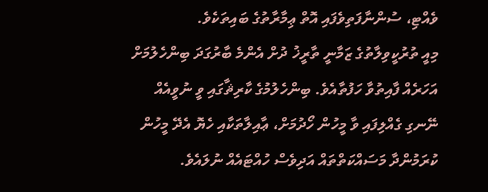ވެއްޓި، ސުންނާފަތިވެފައި އޮތް ޢިމާރާތުގެ ބައިތަކެވެ.
މިއީ ތުރުކީވިލާތުގެ ޒަމާނީ ތާރީޚު ދުށް އެންމެ ބާރުގަދަ ބިންހެލުމަށް އަހަރެއް ފާއިތުވާ ހަފުތާއެވެ. ބިންހެލުމުގެ ކާރިޘާގައި ވީ ނުވީއެއް ނޭނގި ގެއްލިފައި ވާ މީހުން ހޯދުމަށް، ޢާއިލާތަކާއި ހެޔޮ އެދޭ މީހުން ކުރަމުންދާ މަސައްކަތްތައް އަދިވެސް ހުއްޓައެއް ނުލައެވެ.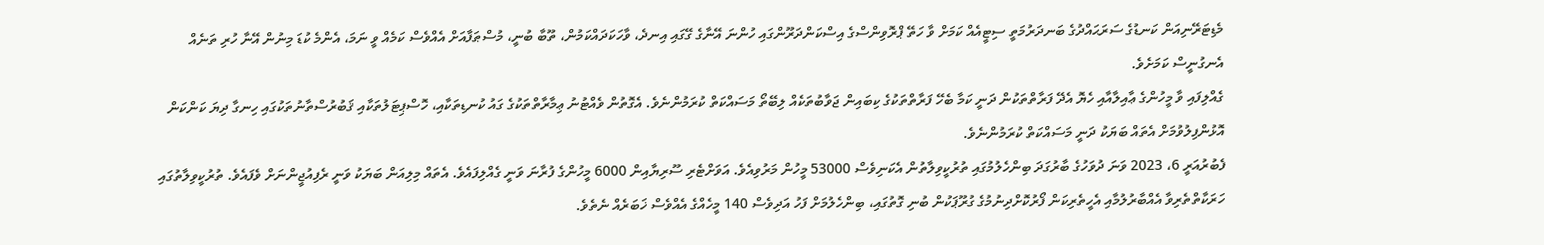މެޑިޓަރޭނިއަން ކަނޑުގެ ސަރަޙައްދުގެ ބަނދަރުމަތީ ސިޓީއެއް ކަމަށް ވާ ހަތޭ ޕްރޮވިންސްގެ އިސްކަންދަރޫންގައި ހުންނަ އޭނާގެ ގޭގައި އިނދެ، ވާހަކަދައްކަމުން، ތޫބާ ބުނީ، މުސްޠަފާއަށް އެއްވެސް ކަމެއް ވީ ނަމަ، އެންމެ ކުޑަ މިނުން އޭނާ ހުރި ތަނެއް އެނގުނީސް ކަމަށެވެ.
ގެއްލިފައި ވާ މީހުންގެ ޢާއިލާއާއި ހެޔޮ އެދޭ ފަރާތްތަކުން ދަނީ ކަމާ ބެހޭ ފަރާތްތަކުގެ ކިބައިން ޖަވާބުތަކެއް ލިބޭތޯ މަސައްކަތް ކުރަމުންނެވެ. އެގޮތުން ވެއްޓުނު ޢިމާރާތްތަކުގެ ގައު ކުނޑިތަކާއި، ހޮސްޕިޓަލުތަކާއި ޤަބުރުސްތާނުތަކުގައި ހިނގާ ދިޔަ ކަންކަން އޮޅުންފިލުވުމަށް އެތައް ބަޔަކު ދަނީ މަސައްކަތް ކުރަމުންނެވެ.
ފެބުރުއަރީ 6، 2023 ވަނަ ދުވަހުގެ ބާރުގަދަ ބިންހެލުމުގައި ތުރުކީވިލާތުން އެކަނިވެސް 53000 މީހުން މަރުވިއެވެ. އަވަށްޓެރި ސޫރިޔާއިން 6000 މީހުންގެ ފުރާނަ ވަނީ ގެއްލިފައެވެ. އެތައް މިލިއަން ބަޔަކު ވަނީ ރެފިއުޖީންނަށް ވެފައެވެ. ތުރުކީވިލާތުގައި ހަރަކާތްތެރިވާ އެއްބާރުލުމާއި އެހީތެރިކަން ފޯރުކޮށްދިނުމުގެ ގުރޫޕަކުން ބުނި ގޮތުގައި، ބިންހެލުމަށް ފަހު އަދިވެސް 140 މީހެއްގެ އެއްވެސް ޚަބަރެއް ނެތެވެ.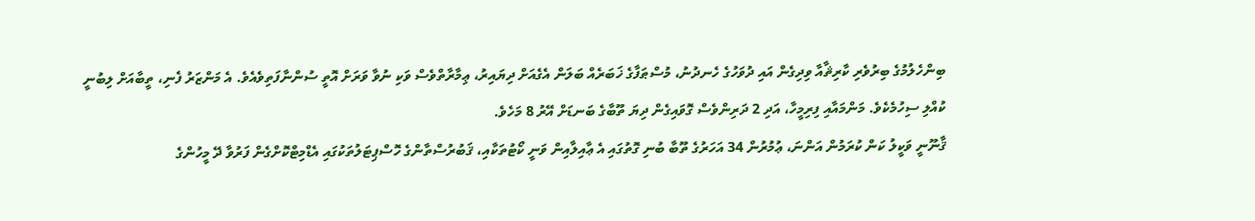ބިންހެލުމުގެ ބިރުވެރި ކާރިޘާއާ ވިދިގެން އައި ދުވަހުގެ ހެނދުނު، މުސްޠަފާގެ ޚަބަރެއް ބަލަން އެގެއަށް ދިޔައިރު، ޢިމާރާތްވެސް ވަކި ނުވާ ވަރަށް އޮތީ ސުންނާފަތިވެއެވެ. އެ މަންޒަރު ފެނި، ތީބާއަށް ލިބުނީ ކުއްލި ސިހުމެކެވެ. މަންމައާއި ފިރިމީހާ، އަދި 2 ދަރިންވެސް ގޮވައިގެން ދިޔަ ތޫބާގެ ބަނޑަށް އޭރު 8 މަހެވެ.
ޤާނޫނީ ވަކީލު ކަން ކުރަމުން އަންނަ، ޢުމުރުން 34 އަހަރުގެ ތޫބާ ބުނި ގޮތުގައި އެ ޢާއިލާއިން ވަނީ ކޯޓުތަކާއި، ޤަބުރުސްތާންގެ ހޮސްޕިޓަލުތަކުގައި އެޑްމިޓްކޮށްގެން ފަރުވާ ދޭ މީހުންގެ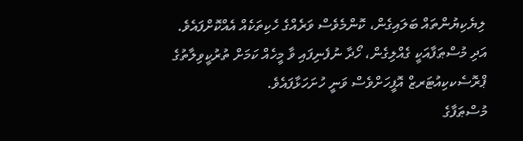ލިޔެކިޔުންތައް ބަލައިގެން، ކޮންމެވެސް ވަރެއްގެ ހެކިތަކެއް އެއްކޮށްފައެވެ. އަދި މުސްޠަފާއަކީ ގެއްލިގެން، ހޯދާ ނުފެނިފައި ވާ މީހެއް ކަމަށް ތުރުކީވިލާތުގެ ޕްރޮސެކކިއުޓަރޒް އޮފީހަށްވެސް ވަނީ ހުށަހަޅާފައެވެ.
މުސްޠަފާގެ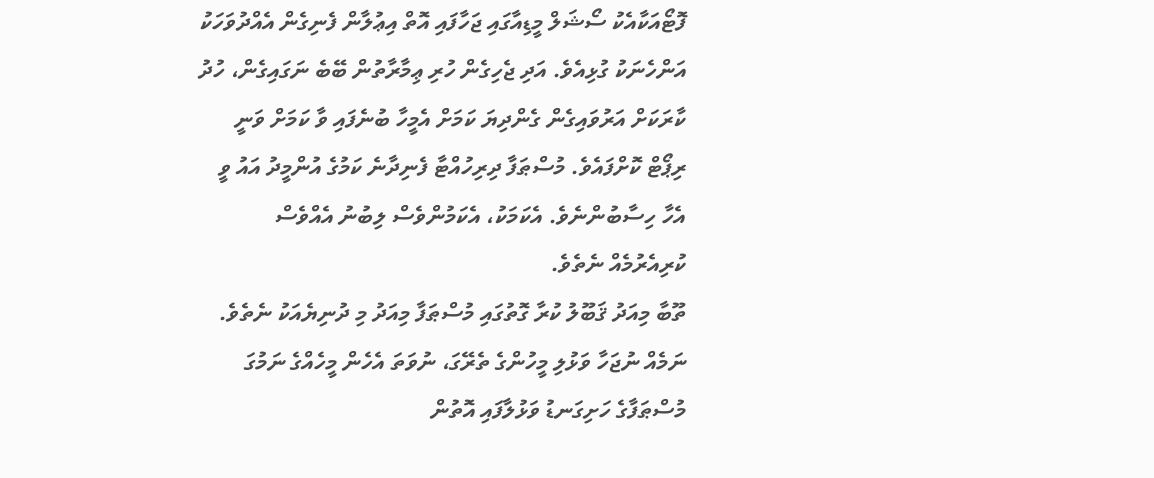ފޮޓޯއަކާއެކު ސޯޝަލް މީޑިއާގައި ޖަހާފައި އޮތް އިޢުލާން ފެނިގެން އެއްދުވަހަކު އަންހެނަކު ގުޅިއެވެ. އަދި ޖެހިގެން ހުރި ޢިމާރާތުން ބޭބެ ނަގައިގެން، ހުދު ކާރަކަށް އަރުވައިގެން ގެންދިޔަ ކަމަށް އެމީހާ ބުނެފައި ވާ ކަމަށް ވަނީ ރިޕޯޓް ކޮށްފައެވެ. މުސްޠަފާ ދިރިހުއްޓާ ފެނިދާނެ ކަމުގެ އުންމީދު އައު ވީ އެހާ ހިސާބުންނެވެ. އެކަމަކު، އެކަމުންވެސް ލިބުނު އެއްވެސް ކުރިއެރުމެއް ނެތެވެ.
ތޫބާ މިއަދު ޤަބޫލު ކުރާ ގޮތުގައި މުސްޠަފާ މިއަދު މި ދުނިޔެއަކު ނެތެވެ. ނަމެއް ނުޖަހާ ވަޅުލި މީހުންގެ ތެރޭގަ، ނުވަތަ އެހެން މީހެއްގެ ނަމުގަ މުސްޠަފާގެ ހަށިގަނޑު ވަޅުލާފައި އޮތުން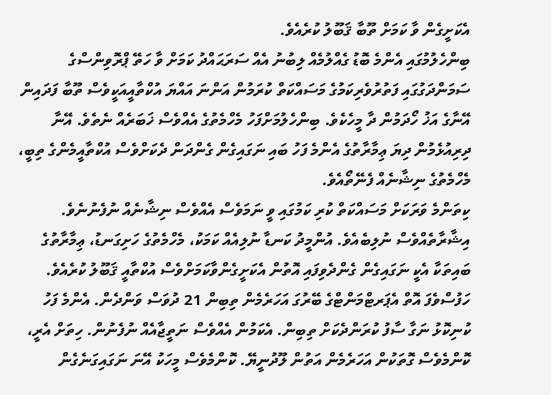އެކަށީގެން ވާ ކަމަށް ތޫބާ ޤަބޫލު ކުރެއެވެ.
ބިންހެލުމުގައި އެންމެ ބޮޑު ގެއްލުމެއް ލިބުނު އެއް ސަރަޙައްދު ކަމަށް ވާ ހަތޭ ޕްރޮވިންސްގެ ސަމަންދަގުގައި ފަތުރުވެރިކަމުގެ މަސައްކަތް ކުރަމުން އަންނަ އައްޔަ އުކްތާއީއަކީވެސް ތޫބާ ފަދައިން އޭނާގެ އަޚު ހޯދަމުން ދާ މީހެކެވެ. ބިންހެލުމަށްފަހު މެހްމެތުގެ އެއްވެސް ޚަބަރެއް ނެތެވެ. އޭނާ ދިރިއުޅެމުން ދިޔަ ޢިމާރާތުގެ އެންމެ ފަހު ބައި ނަގައިގެން ގެންދަން ދެކަށްވެސް އުކްތާއީމެންގެ ތިބީ، މެހްމެތުގެ ނިޝާނެއް ފެނޭތޯއެވެ.
ކިތަންމެ ވަރަކަށް މަސައްކަތް ކުރި ކަމުގައި ވީ ނަމަވެސް އެއްވެސް ނިޝާނެއް ނުފެނުނެވެ. އިޝާރާތެއްވެސް ނުލިބެއެވެ. އުންމީދު ކަނޑާ ނުލިއެއް ކަމަކު، މެހްމެތުގެ ހަށިގަނޑު، ޢިމާރާތުގެ ބައިތަކާ އެކީ ނަގައިގެން ގެންދެވިފައި އޮތުން އެކަށީގެންވާކަމަށްވެސް އުކްތާއީ ޤަބޫލު ކުރެއެވެ.
ހަފުސްވެފަ އޮތް އެޕަރޓްމަންޓްގެ ބޭރުގަ އަހަރެމެން ތިބިން 21 ދުވަސް ވަންދެން. އެންމެ ފަހު ކުނިކޮޅު ނަގާ ސާފު ކުރަންދެކަށް ތިބިން. އެކަމުން އެއްވެސް ނަތީޖާއެއް ނުފެނުން. ހިތަށް އެރީ، ކޮންމެވެސް ގޮތަކުން އަހަރެމެން އަތުން ލޫދުނީޔޭ. ކޮންމެވެސް މީހަކު އޭނަ ނަގައިގަނެގެން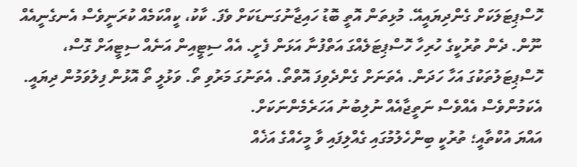ހޮސްޕިޓަލަކަށް ގެންދިޔައީއޭ. މުޅިތަން އޮތީ ބޮޑު ހައިޖާނުގަނޑަކަށް ވެފަ. ކާކު، ކީއްކަމެއް ކުރަނީވެސް އެނގެނީއެއް ނޫން. ދެން ތުރުކީގެ ހުރިހާ ހޮސްޕިޓަލެއްގަ އަތްފުނާ އަޅަން ފެށީ. އެއް ސިޓީއިން އަނެއް ސިޓީއަށް ގޮސް، ހޮސްޕިޓަލުތަކުގަ އަހާ ހަދަން. އެތަނަށް ގެންދެވިފަ އޮތްތޯ. އެތަނުގަ މަރުވި ތޯ. ވަޅުލީ ތޯ އޮޅުން ފިލުވަމުން ދިޔައީ. އެކަމުންވެސް އެއްވެސް ނަތީޖާއެއް ނުލިބުނު އަހަރެމެންނަކަށް.
އައްޔަ އުކްތާއީ؛ ތުރުކީ ބިންހެލުމުގައި ގެއްލިފައި ވާ މީހެއްގެ އަޚެއް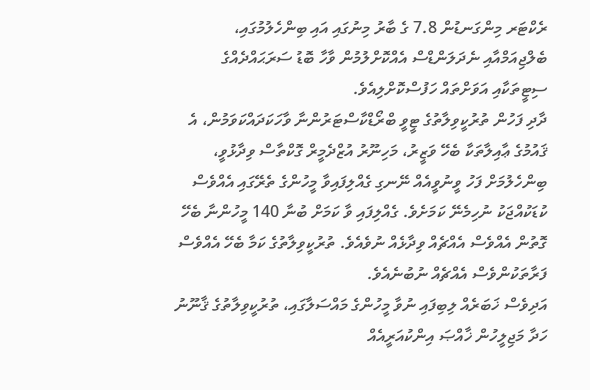ރެކްޓަރ މިންގަނޑުން 7.8 ގެ ބާރު މިނުގައި އައި ބިންހެލުމުގައި، ބެލްޖިއަމްއާއި ނެދަލަންޑްސް އެއްކޮށްލުމުން ވާހާ ބޮޑު ސަރަޙައްދެއްގެ ސިޓީތަކާއި އަވަށްތައް ހަފުސްކޮށްލިއެވެ.
ދާދި ފަހުން ތުރުކީވިލާތުގެ ޓީވީ ބްރޯޑްކާސްޓަރުންނާ ވާހަކަދައްކަވަމުން، އެ ޤައުމުގެ ޢާއިލާތަކާ ބެހޭ ވަޒީރު، މަހިނޫރު އުޒްދެމީރް ގޮކްތާސް ވިދާޅުވީ، ބިންހެލުމަށް ފަހު ވީނުވީއެއް ނޭނގި ގެއްލިފައިވާ މީހުންގެ ތެރޭގައި އެއްވެސް ކުޑަކުއްޖަކު ނުހިމެނޭ ކަމަށެވެ. ގެއްލިފައި ވާ ކަމަށް ބުނާ 140 މީހުންނާ ބެހޭ ގޮތުން އެއްވެސް އެއްޗެއް ވިދާޅެއް ނުވެއެވެ. ތުރުކީވިލާތުގެ ކަމާ ބެހޭ އެއްވެސް ފަރާތަކުންވެސް އެއްޗެއް ނުބުނެއެވެ.
އަދިވެސް ޚަބަރެއް ލިބިފައި ނުވާ މީހުންގެ މައްސަލާގައި، ތުރުކީވިލާތުގެ ޤާނޫނު ހަދާ މަޖިލީހުން ޚާއްޞަ އިންކުއަރީއެއް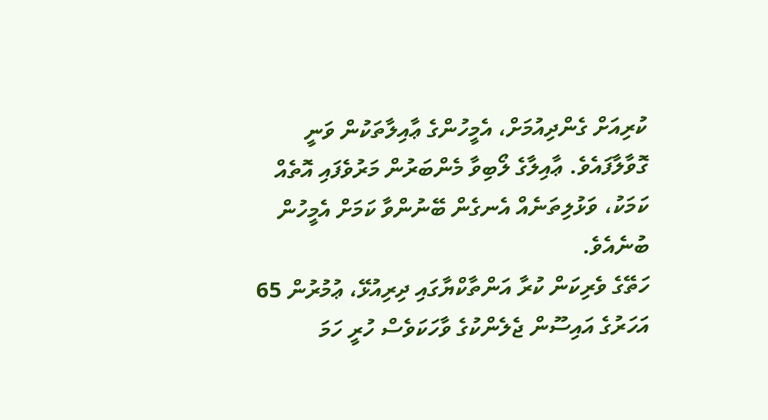ކުރިއަށް ގެންދިއުމަށް، އެމީހުންގެ ޢާއިލާތަކުން ވަނީ ގޮވާލާފައެވެ. ޢާއިލާގެ ލޯބިވާ މެންބަރުން މަރުވެފައި އޮތެއް ކަމަކު، ވަޅުލިތަނެއް އެނގެން ބޭނުންވާ ކަމަށް އެމީހުން ބުނެއެވެ.
ހަތޭގެ ވެރިކަން ކުރާ އަންތާކްޔާގައި ދިރިއުޅޭ، ޢުމުރުން 65 އަހަރުގެ އައިސޫން ޖެލެންކުގެ ވާހަކަވެސް ހުރީ ހަމަ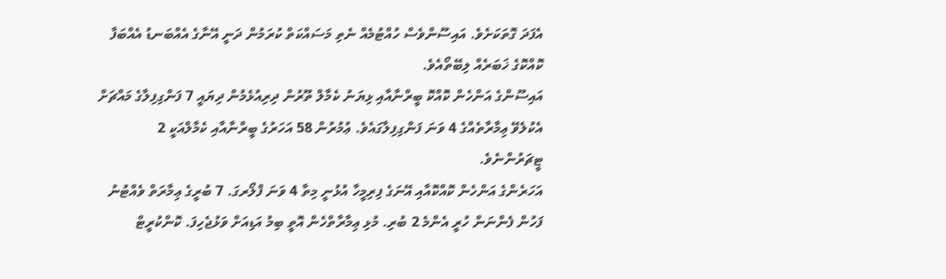އެފަދަ ގޮތަކަށެވެ. އައިސޫންވެސް ހުއްޓުމެއް ނެތި މަސައްކަތް ކުރަމުން ދަނީ އޭނާގެ އެއްބަނޑު އެއްބަފާ ކޮއްކޮގެ ޚަބަރެއް ލިބޭތޯއެވެ.
އައިސޫންގެ އަންހެން ކޮއްކޮ ބީރްނާއާއި ޅިޔަނު ކެމާލް ތޫރުން ދިރިއުޅެމުން ދިޔައީ 7 ފަންގިފިލާގެ މައްޗަށް އެކުލެވޭ ޢިމާރާތެއްގެ 4 ވަނަ ފަންގިފިލާގައެވެ. ޢުމުރުން 58 އަހަރުގެ ބީރްނާއާއި ކެމާލްއަކީ 2 ޓީޗަރުންނެވެ.
އަހަރެންގެ އަންހެން ކޮއްކޮއާއި އޭނަގެ ފިރިމީހާ އުޅުނީ މިތާ 4 ވަނަ ފްލޯރގަ. 7 ބުރީގެ ޢިމާރަތް ވެއްޓުނު ފަހުން ފެންނަން ހުރީ އެންމެ 2 ބުރި. މުޅި ޢިމާރާތްހެން އޮތީ ބިމު އަޑިއަށް ވަޅުޖެހިފަ. ކޮންކުރީޓް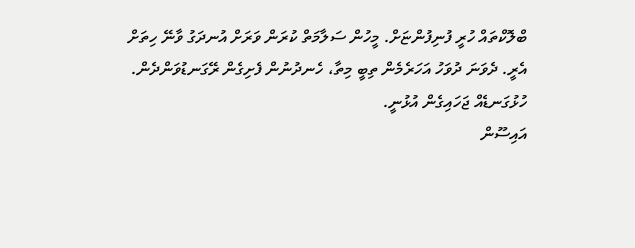ބްލޮކްތައް ހުރީ ފުނިފުންޏަށް. މީހުން ސަލާމަތް ކުރަން ވަރަށް އުނދަގު ވާނޭ ހިތަށް އެރީ. ދެވަނަ ދުވަހު އަހަރެމެން ތިބީ މިތާ، ހެނދުނުން ފެށިގެން ރޭގަނޑުވަންދެން. ހުޅުގަނޑެއް ޖަހައިގެން އުޅުނީ.
އައިސޫން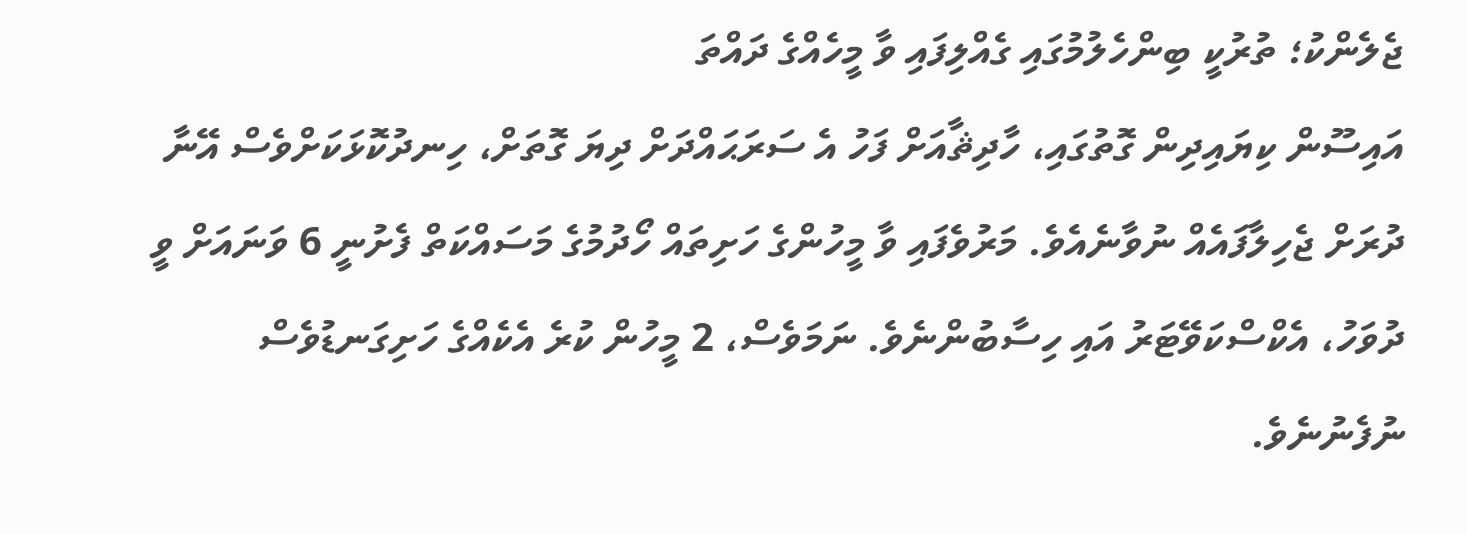ޖެލެންކު؛ ތުރުކީ ބިންހެލުމުގައި ގެއްލިފައި ވާ މީހެއްގެ ދައްތަ
އައިސޫން ކިޔައިދިން ގޮތުގައި، ހާދިޘާއަށް ފަހު އެ ސަރަޙައްދަށް ދިޔަ ގޮތަށް، ހިނދުކޮޅަކަށްވެސް އޭނާ ދުރަށް ޖެހިލާފައެއް ނުވާނެއެވެ. މަރުވެފައި ވާ މީހުންގެ ހަށިތައް ހޯދުމުގެ މަސައްކަތް ފެށުނީ 6 ވަނައަށް ވީ ދުވަހު، އެކްސްކަވޭޓަރު އައި ހިސާބުންނެވެ. ނަމަވެސް، 2 މީހުން ކުރެ އެކެއްގެ ހަށިގަނޑުވެސް ނުފެނުނެވެ.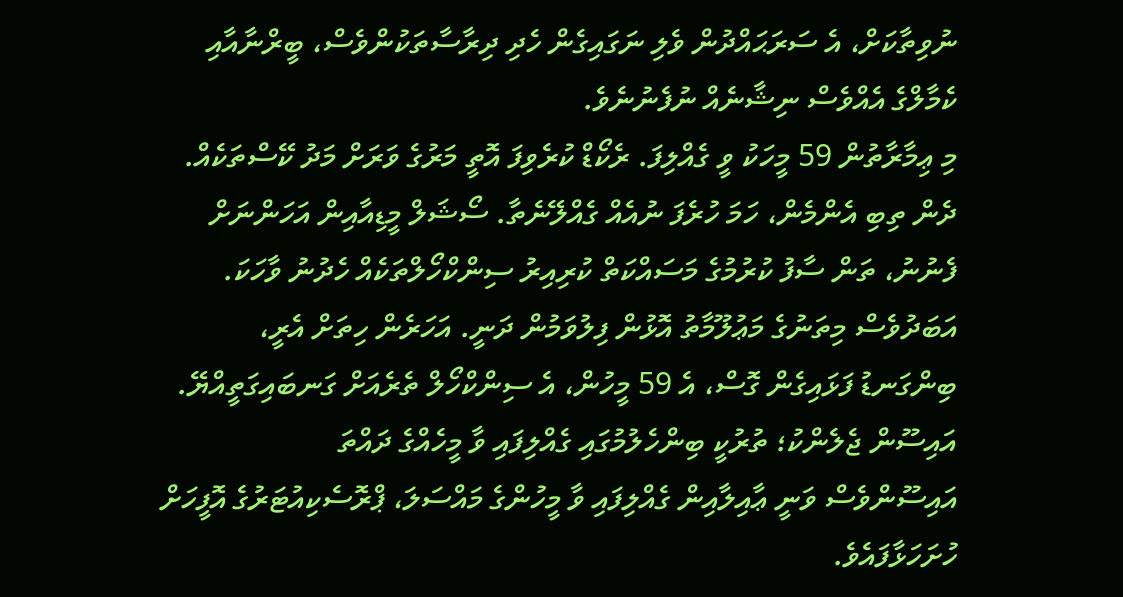ނުވިތާކަށް، އެ ސަރަޙައްދުން ވެލި ނަގައިގެން ހެދި ދިރާސާތަކުންވެސް، ބީރްނާއާއި ކެމާލްގެ އެއްވެސް ނިޝާނެއް ނުފެނުނެވެ.
މި ޢިމާރާތުން 59 މީހަކު ވީ ގެއްލިފަ. ރެކޯޑް ކުރެވިފަ އޮތީ މަރުގެ ވަރަށް މަދު ކޭސްތަކެއް. ދެން ތިބި އެންމެން، ހަމަ ހުރެފަ ނުއެއް ގެއްލޭނެތާ. ސޯޝަލް މީޑިއާއިން އަހަންނަށް ފެނުނު، ތަން ސާފު ކުރުމުގެ މަސައްކަތް ކުރިއިރު ސިންކްހޯލްތަކެއް ހެދުނު ވާހަކަ. އަބަދުވެސް މިތަނުގެ މަޢުލޫމާތު އޮޅުން ފިލުވަމުން ދަނީ. އަހަރެން ހިތަށް އެރީ، ބިންގަނޑު ފަޅައިގެން ގޮސް، އެ 59 މީހުން، އެ ސިންކްހޯލް ތެރެއަށް ގަނބައިގަތީއްޔޭ.
އައިސޫން ޖެލެންކު؛ ތުރުކީ ބިންހެލުމުގައި ގެއްލިފައި ވާ މީހެއްގެ ދައްތަ
އައިސޫންވެސް ވަނީ ޢާއިލާއިން ގެއްލިފައި ވާ މީހުންގެ މައްސަލަ، ޕްރޮސެކިއުޓަރުގެ އޮފީހަށް ހުށަހަޅާފައެވެ.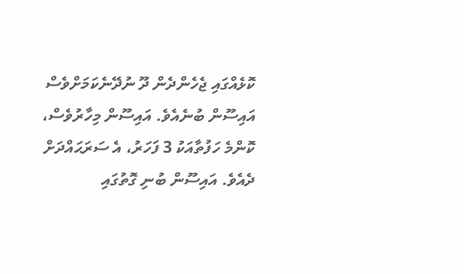ކޮޅެއްގައި ޖެހެންދެން ދޫ ނުދޭނެކަމަށްވެސް އައިސޫން ބުނެއެވެ. އައިސޫން މިހާރުވެސް، ކޮންމެ ހަފުތާއަކު 3 ފަހަރު، އެ ސަރަޙައްދަށް ދެއެވެ. އައިސޫން ބުނި ގޮތުގައި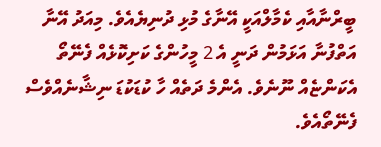ބީރްނާއާއި ކެމާލްއަކީ އޭނާގެ މުޅި ދުނިޔެއެވެ. މިއަދު އޭނާ އަތްފުނާ އަޅަމުން ދަނީ އެ 2 މީހުންގެ ކަށިކޮޅެއް ފެނޭތޯ އެކަންޏެއް ނޫނެވެ. އެންމެ ދަތެއް ހާ ކުޑަކުޑަ ނިޝާނެއްވެސް ފެނޭތޯއެވެ.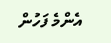އެންމެ ފަހުން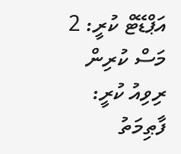އަޕްޑޭޓް ކުރީ: 2 މަސް ކުރިން
ރިވިއު ކުރީ: ފާޠިމަތު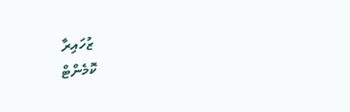ޒުހައިރާ
ކޮމެންޓް